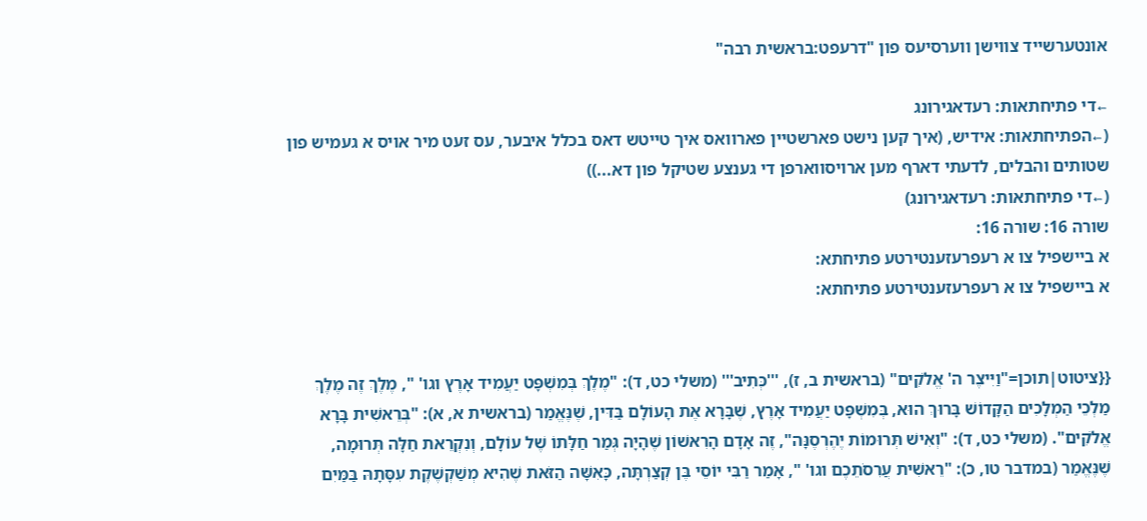אונטערשייד צווישן ווערסיעס פון "דרעפט:בראשית רבה"

←די פתיחתאות: רעדאגירונג
(←הפתיחתאות: אידיש, (איך קען נישט פארשטיין פארוואס איך טייטש דאס בכלל איבער, עס זעט מיר אויס א געמיש פון שטותים והבלים, לדעתי דארף מען ארויסווארפן די גענצע שטיקל פון דא...))
(←די פתיחתאות: רעדאגירונג)
שורה 16: שורה 16:
א ביישפיל צו א רעפרעזענטירטע פתיחתא:
א ביישפיל צו א רעפרעזענטירטע פתיחתא:


{{ציטוט|תוכן="וַיִּיצֶר ה' אֱלֹקִים" (בראשית ב, ז), '''כְּתִיב''' (משלי כט, ד): "מֶלֶךְ בְּמִשְׁפָּט יַעֲמִיד אָרֶץ וגו' ", מֶלֶךְ זֶה מֶלֶךְ מַלְכֵי הַמְלָכִים הַקָּדוֹשׁ בָּרוּךְ הוּא, בְּמִשְׁפָּט יַעֲמִיד אָרֶץ, שֶׁבָּרָא אֶת הָעוֹלָם בַּדִּין, שֶׁנֶּאֱמַר (בראשית א, א): "בְּרֵאשִׁית בָּרָא אֱלֹקִים". (משלי כט, ד): "וְאִישׁ תְּרוּמוֹת יֶהֶרְסֶנָּה", זֶה אָדָם הָרִאשׁוֹן שֶׁהָיָה גְּמַר חַלָּתוֹ שֶׁל עוֹלָם, וְנִקְרֵאת חַלָּה תְּרוּמָה, שֶׁנֶּאֱמַר (במדבר טו, כ): "רֵאשִׁית עֲרִסֹתֵכֶם וגו' ", אָמַר רַבִּי יוֹסֵי בֶּן קְצַרְתָּה, כָּאִשָּׁה הַזֹּאת שֶׁהִיא מְשַׁקְשֶׁקֶת עִסָּתָהּ בַּמַּיִם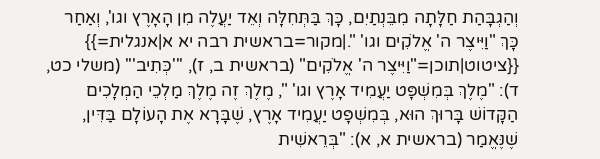וְהַגְבָּהַת חַלָּתָה מִבֵּנְתַיִם, כָּךְ בַּתְּחִלָּה וְאֵד יַעֲלֶה מִן הָאָרֶץ וגו', וְאַחַר כָּךְ "וַיִּיצֶר ה' אֱלֹקִים וגו' ".|מקור=בראשית רבה יא א|אנגלית=}}
{{ציטוט|תוכן="וַיִּיצֶר ה' אֱלֹקִים" (בראשית ב, ז), '''כְּתִיב''' (משלי כט, ד): "מֶלֶךְ בְּמִשְׁפָּט יַעֲמִיד אָרֶץ וגו' ", מֶלֶךְ זֶה מֶלֶךְ מַלְכֵי הַמְלָכִים הַקָּדוֹשׁ בָּרוּךְ הוּא, בְּמִשְׁפָּט יַעֲמִיד אָרֶץ, שֶׁבָּרָא אֶת הָעוֹלָם בַּדִּין, שֶׁנֶּאֱמַר (בראשית א, א): "בְּרֵאשִׁית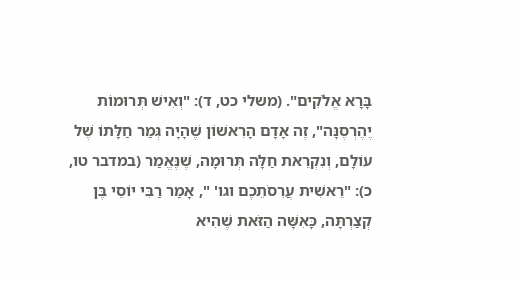בָּרָא אֱלֹקִים". (משלי כט, ד): "וְאִישׁ תְּרוּמוֹת יֶהֶרְסֶנָּה", זֶה אָדָם הָרִאשׁוֹן שֶׁהָיָה גְּמַר חַלָּתוֹ שֶׁל עוֹלָם, וְנִקְרֵאת חַלָּה תְּרוּמָה, שֶׁנֶּאֱמַר (במדבר טו, כ): "רֵאשִׁית עֲרִסֹתֵכֶם וגו' ", אָמַר רַבִּי יוֹסֵי בֶּן קְצַרְתָּה, כָּאִשָּׁה הַזֹּאת שֶׁהִיא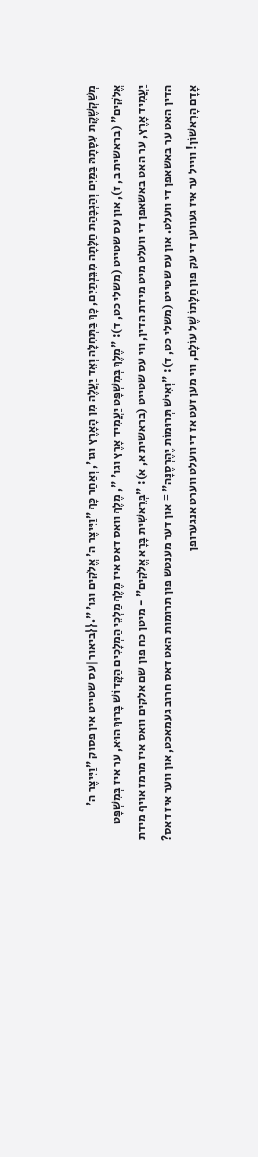מְשַׁקְשֶׁקֶת עִסָּתָהּ בַּמַּיִם וְהַגְבָּהַת חַלָּתָה מִבֵּנְתַיִם, כָּךְ בַּתְּחִלָּה וְאֵד יַעֲלֶה מִן הָאָרֶץ וגו', וְאַחַר כָּךְ "וַיִּיצֶר ה' אֱלֹקִים וגו' ".{{ביאור|עס שטייט אין פסוק "וַיִּיצֶר ה' אֱלֹקִים" (בראשית ב, ז), און עס שטייט (משלי כט, ד): "מֶלֶךְ בְּמִשְׁפָּט יַעֲמִיד אָרֶץ וגו' ", מֶלֶךְ וואס דאס איז מֶלֶךְ מַלְכֵי הַמְלָכִים הַקָּדוֹשׁ בָּרוּךְ הוּא, ער איז בְּמִשְׁפָּט יַעֲמִיד אָרֶץ, ער האט באשאפן די וועלט מיט מידת הדין, ווי עס שטייט (בראשית א, א): "בְּרֵאשִׁית בָּרָא אֱלֹקִים" - מיטן כח פון שם אלקים וואס איז מרמז אויף מידת הדין האט ער באשאפן די וועלט. און עס שטייט (משלי כט, ד): "וְאִישׁ תְּרוּמוֹת יֶהֶרְסֶנָּה" = און דער מענטש פון תרומות האט דאס חרוב געמאכט, און ווער איז דאס? אָדָם הָרִאשׁוֹן! ווייל ער איז געווען די עק פון חַלָּתוֹ שֶׁל עוֹלָם, ווי מען זעט אז די וועלט ווערט אנגערופן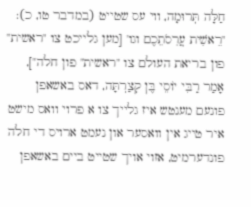חַלָּה תְּרוּמָה, ווי עס שטייט (במדבר טו, כ): "רֵאשִׁית עֲרִסֹתֵכֶם וגו' [מען גלייכט צו "ראשית" פון בריאת העולם צו "ראשית" פון חלה"], אָמַר רַבִּי יוֹסֵי בֶּן קְצַרְתָּה, דאס באשאפן פונעם מענטש איז גלייך צו א פרוי וואס מישט איר טייג אין וואסער און נעמט ארויס די חלה פונדערמיט, אזוי אויך שטייט ביים באשאפן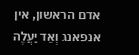אדם הראשון, אין אנפאנג וְאֵד יַעֲלֶה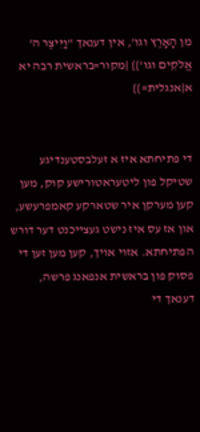מִן הָאָרֶץ וגו', אין דענאך "וַיִּיצֶר ה' אֱלֹקִים וגו'}} |מקור=בראשית רבה יא א|אנגלית=}}


די פתיחתא איז א זעלבסטענדיגע שטיקל פון ליטעראטורישע קוק, מען קען מערקן איר שטארקע קאמפרעשע, און אז עס איז נישט געצייכנט דער דורש הפתיחתא. אזוי אויך, קען מען זען די פסוק פון בראשית אנפאנג פרשה, דענאך די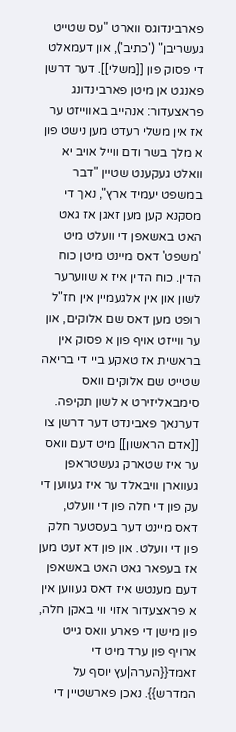פארבינדוגס ווארט "עס שטייט געשריבן" ('כתיב'), און דעמאלט די פסוק פון [[משלי]]. דער דרשן פאנגט אן מיטן פארבינדונג פראצעדור: אנהייב באווייזט ער אז אין משלי רעדט מען נישט פון א מלך בשר ודם ווייל אויב יא וואלט געקענט שטיין "דבר במשפט יעמיד ארץ", נאך די מסקנא קען מען זאגן אז גאט האט באשאפן די וועלט מיט 'משפט' דאס מיינט מיטן כוח הדין. כוח הדין איז א שווערער לשון און אין אלגעמיין אין חז"ל רופט מען דאס שם אלוקים, און ער ווייזט אויף פון א פסוק אין בראשית אז טאקע ביי די בריאה שטייט שם אלוקים וואס סימבאליזירט א לשון תקיפה. דערנאך פאבינדט דער דרשן צו [[אדם הראשון]] מיט דעם וואס ער איז שטארק געשטראפן געווארן וויבאלד ער איז געווען די עק פון די חלה פון די וועלט, דאס מיינט דער בעסטער חלק פון די וועלט. און פון דא זעט מען אז בעפאר גאט האט באשאפן דעם מענטש איז דאס געווען אין א פראצעדור אזוי ווי באקן חלה, פון מישן די פארע וואס גייט ארויף פון ערד מיט די זאמד{{הערה|עץ יוסף על המדרש}}. נאכן פארשטיין די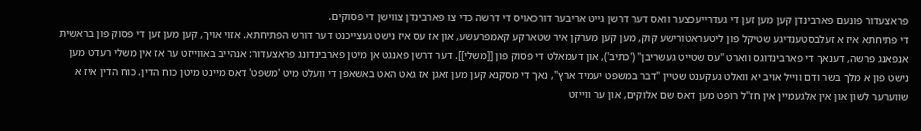פראצעדור פונעם פארבינדן קען מען זען די געדרייעכצער וואס דער דרשן גייט אריבער דורכאויס די דרשה כדי צו פארבינדן צווישן די פסוקים.
די פתיחתא איז א זעלבסטענדיגע שטיקל פון ליטעראטורישע קוק, מען קען מערקן איר שטארקע קאמפרעשע, און אז עס איז נישט געצייכנט דער דורש הפתיחתא. אזוי אויך, קען מען זען די פסוק פון בראשית אנפאנג פרשה, דענאך די פארבינדוגס ווארט "עס שטייט געשריבן" ('כתיב'), און דעמאלט די פסוק פון [[משלי]]. דער דרשן פאנגט אן מיטן פארבינדונג פראצעדור: אנהייב באווייזט ער אז אין משלי רעדט מען נישט פון א מלך בשר ודם ווייל אויב יא וואלט געקענט שטיין "דבר במשפט יעמיד ארץ", נאך די מסקנא קען מען זאגן אז גאט האט באשאפן די וועלט מיט 'משפט' דאס מיינט מיטן כוח הדין. כוח הדין איז א שווערער לשון און אין אלגעמיין אין חז"ל רופט מען דאס שם אלוקים, און ער ווייזט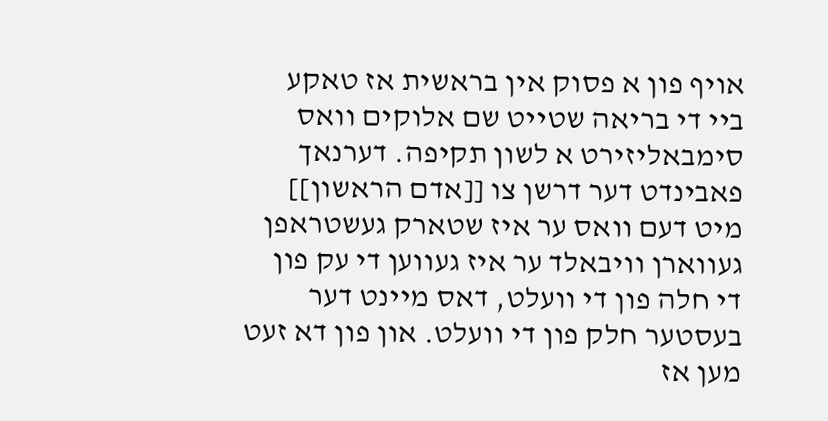אויף פון א פסוק אין בראשית אז טאקע ביי די בריאה שטייט שם אלוקים וואס סימבאליזירט א לשון תקיפה. דערנאך פאבינדט דער דרשן צו [[אדם הראשון]] מיט דעם וואס ער איז שטארק געשטראפן געווארן וויבאלד ער איז געווען די עק פון די חלה פון די וועלט, דאס מיינט דער בעסטער חלק פון די וועלט. און פון דא זעט מען אז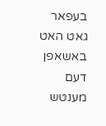בעפאר גאט האט באשאפן דעם מענטש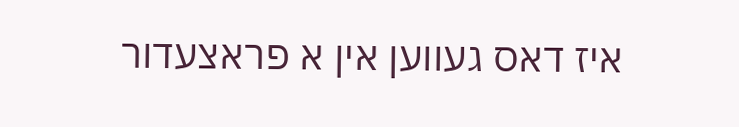איז דאס געווען אין א פראצעדור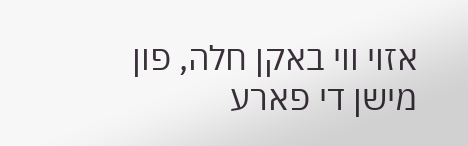אזוי ווי באקן חלה, פון מישן די פארע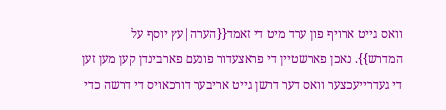וואס גייט ארויף פון ערד מיט די זאמד{{הערה|עץ יוסף על המדרש}}. נאכן פארשטיין די פראצעדור פונעם פארבינדן קען מען זען די געדרייעכצער וואס דער דרשן גייט אריבער דורכאויס די דרשה כדי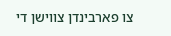צו פארבינדן צווישן די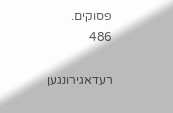פסוקים.
486

רעדאגירונגען